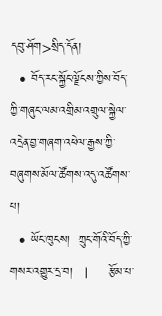དབུ་ཤོག>སྲིད་དོན།
  • བོད་རང་སྐྱོང་ལྗོངས་ཀྱིས་བོད་ཀྱི་གཞུང་ལམ་འགྲིམ་འགྲུལ་སྐྱེལ་འདྲེན་བྱ་གཞག་འཕེལ་རྒྱས་ཀྱི་བཞུགས་མོལ་ཚོགས་འདུ་འཚོགས་པ།
  • ཡོང་ཁུངས།  ཀྲུང་གོའི་བོད་ཀྱི་གསར་འགྱུར་དྲ་བ།   |     རྩོམ་པ་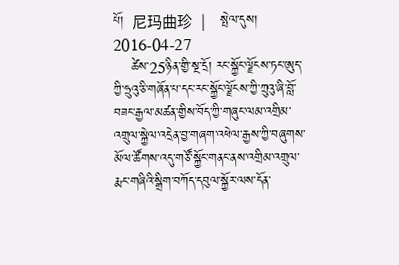པོ།  尼玛曲珍   |     སྤེལ་དུས།  2016-04-27
    ཚེས་25ཉིན་གྱི་སྔ་དྲོ། རང་སྐྱོང་ལྗོངས་ཏང་ཨུད་ཀྱི་ཧྲུའུ་ཅི་གཞོན་པ་དང་རང་སྐྱོང་ལྗོངས་ཀྱི་ཀྲུའུ་ཞི་བློ་བཟང་རྒྱལ་མཚན་གྱིས་བོད་ཀྱི་གཞུང་ལམ་འགྲིམ་འགྲུལ་སྐྱེལ་འདྲེན་བྱ་གཞག་འཕེལ་རྒྱས་ཀྱི་བཞུགས་མོལ་ཚོགས་འདུ་གཙོ་སྐྱོང་གནང་ནས་འགྲིམ་འགྲུལ་རྨང་གཞིའི་སྒྲིག་བཀོད་དབུལ་སྐྱོར་ལས་དོན་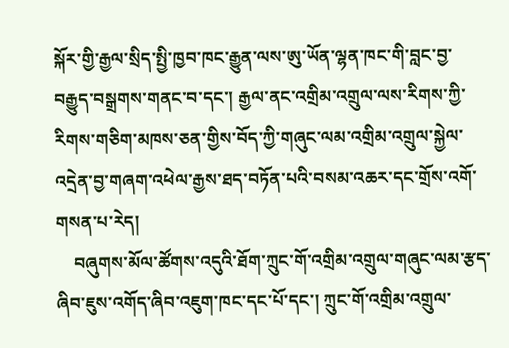སྐོར་གྱི་རྒྱལ་སྲིད་སྤྱི་ཁྱབ་ཁང་རྒྱུན་ལས་ཨུ་ཡོན་ལྷན་ཁང་གི་བླང་བྱ་བརྒྱུད་བསྒྲགས་གནང་བ་དང་། རྒྱལ་ནང་འགྲིམ་འགྲུལ་ལས་རིགས་ཀྱི་རིགས་གཅིག་མཁས་ཅན་གྱིས་བོད་ཀྱི་གཞུང་ལམ་འགྲིམ་འགྲུལ་སྐྱེལ་འདྲེན་བྱ་གཞག་འཕེལ་རྒྱས་ཐད་བཏོན་པའི་བསམ་འཆར་དང་གྲོས་འགོ་གསན་པ་རེད།
    བཞུགས་མོལ་ཚོགས་འདུའི་ཐོག་ཀྲུང་གོ་འགྲིམ་འགྲུལ་གཞུང་ལམ་རྩད་ཞིབ་ཇུས་འགོད་ཞིབ་འཇུག་ཁང་དང་པོ་དང་། ཀྲུང་གོ་འགྲིམ་འགྲུལ་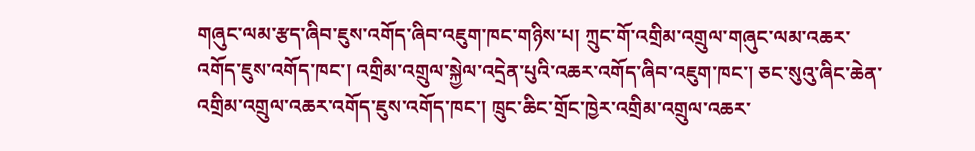གཞུང་ལམ་རྩད་ཞིབ་ཇུས་འགོད་ཞིབ་འཇུག་ཁང་གཉིས་པ། ཀྲུང་གོ་འགྲིམ་འགྲུལ་གཞུང་ལམ་འཆར་འགོད་ཇུས་འགོད་ཁང་། འགྲིམ་འགྲུལ་སྐྱེལ་འདྲེན་པུའི་འཆར་འགོད་ཞིབ་འཇུག་ཁང་། ཅང་སུའུ་ཞིང་ཆེན་འགྲིམ་འགྲུལ་འཆར་འགོད་ཇུས་འགོད་ཁང་། ཁྲུང་ཆིང་གྲོང་ཁྱེར་འགྲིམ་འགྲུལ་འཆར་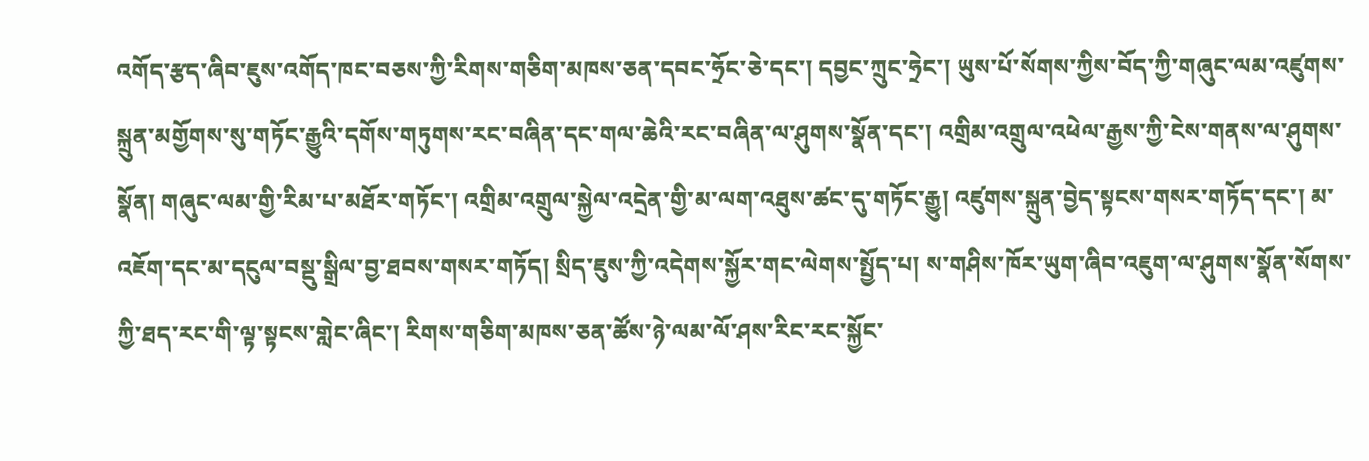འགོད་རྩད་ཞིབ་ཇུས་འགོད་ཁང་བཅས་ཀྱི་རིགས་གཅིག་མཁས་ཅན་དབང་ཧྲོང་ཅེ་དང་། དབྱང་ཀྲུང་ཧྲེང་། ཡུས་པོ་སོགས་ཀྱིས་བོད་ཀྱི་གཞུང་ལམ་འཛུགས་སྐྲུན་མགྱོགས་སུ་གཏོང་རྒྱུའི་དགོས་གཏུགས་རང་བཞིན་དང་གལ་ཆེའི་རང་བཞིན་ལ་ཤུགས་སྣོན་དང་། འགྲིམ་འགྲུལ་འཕེལ་རྒྱས་ཀྱི་ངེས་གནས་ལ་ཤུགས་སྣོན། གཞུང་ལམ་གྱི་རིམ་པ་མཐོར་གཏོང་། འགྲིམ་འགྲུལ་སྐྱེལ་འདྲེན་གྱི་མ་ལག་འཐུས་ཚང་དུ་གཏོང་རྒྱུ། འཛུགས་སྐྲུན་བྱེད་སྟངས་གསར་གཏོད་དང་། མ་འཇོག་དང་མ་དངུལ་བསྡུ་སྒྲིལ་བྱ་ཐབས་གསར་གཏོད། སྲིད་ཇུས་ཀྱི་འདེགས་སྐྱོར་གང་ལེགས་སྤྱོད་པ། ས་གཤིས་ཁོར་ཡུག་ཞིབ་འཇུག་ལ་ཤུགས་སྣོན་སོགས་ཀྱི་ཐད་རང་གི་ལྟ་སྟངས་གླེང་ཞིང་། རིགས་གཅིག་མཁས་ཅན་ཚོས་ཉེ་ལམ་ལོ་ཤས་རིང་རང་སྐྱོང་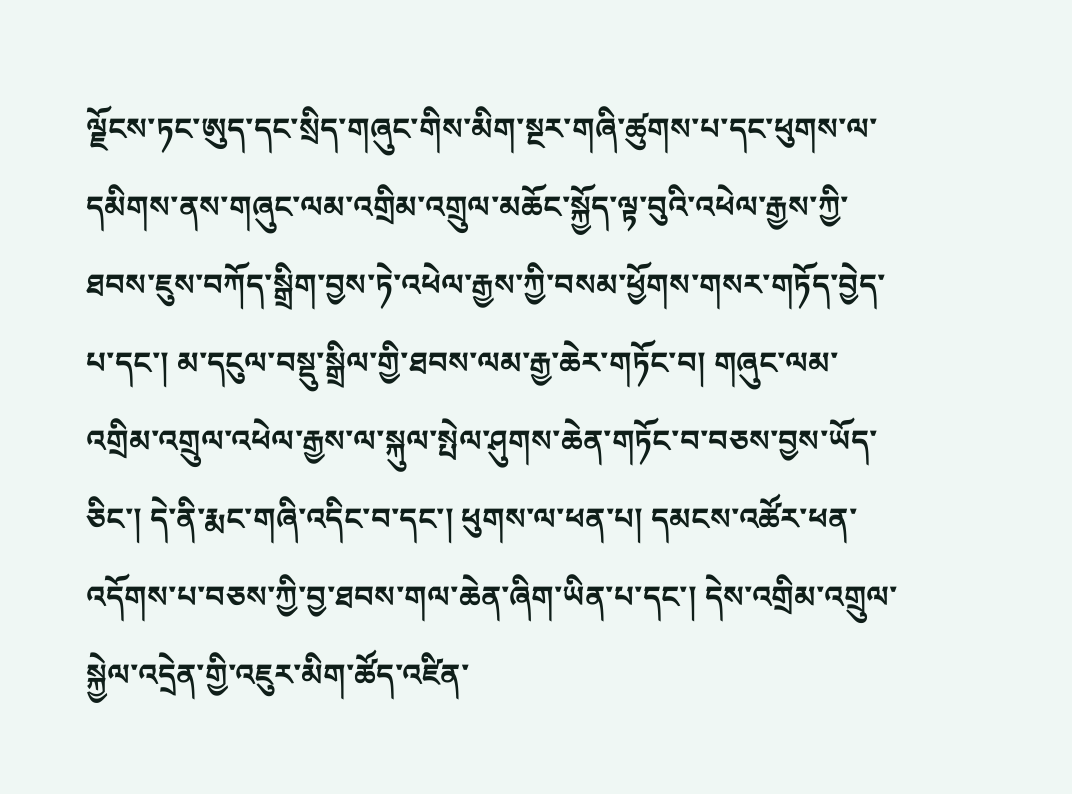ལྗོངས་ཏང་ཨུད་དང་སྲིད་གཞུང་གིས་མིག་སྔར་གཞི་ཚུགས་པ་དང་ཕུགས་ལ་དམིགས་ནས་གཞུང་ལམ་འགྲིམ་འགྲུལ་མཆོང་སྐྱོད་ལྟ་བུའི་འཕེལ་རྒྱས་ཀྱི་ཐབས་ཇུས་བཀོད་སྒྲིག་བྱས་ཏེ་འཕེལ་རྒྱས་ཀྱི་བསམ་ཕྱོགས་གསར་གཏོད་བྱེད་པ་དང་། མ་དངུལ་བསྡུ་སྒྲིལ་གྱི་ཐབས་ལམ་རྒྱ་ཆེར་གཏོང་བ། གཞུང་ལམ་འགྲིམ་འགྲུལ་འཕེལ་རྒྱས་ལ་སྐུལ་སྤེལ་ཤུགས་ཆེན་གཏོང་བ་བཅས་བྱས་ཡོད་ཅིང་། དེ་ནི་རྨང་གཞི་འདིང་བ་དང་། ཕུགས་ལ་ཕན་པ། དམངས་འཚོར་ཕན་འདོགས་པ་བཅས་ཀྱི་བྱ་ཐབས་གལ་ཆེན་ཞིག་ཡིན་པ་དང་། དེས་འགྲིམ་འགྲུལ་སྐྱེལ་འདྲེན་གྱི་འཇུར་མིག་ཚོད་འཛིན་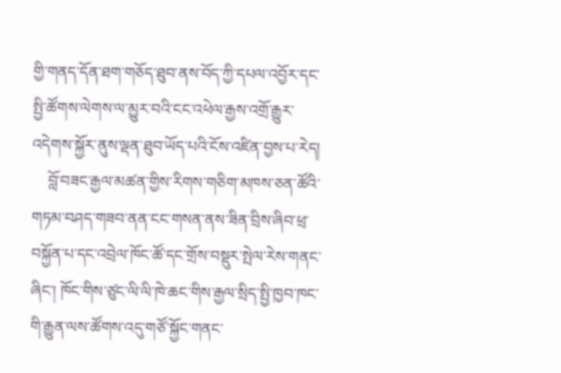གྱི་གནད་དོན་ཐག་གཅོད་ཐུབ་ནས་བོད་ཀྱི་དཔལ་འབྱོར་དང་སྤྱི་ཚོགས་ལེགས་ལ་མྱུར་བའི་ངང་འཕེལ་རྒྱས་འགྲོ་རྒྱུར་འདེགས་སྐྱོར་ནུས་ལྡན་ཐུབ་ཡོད་པའི་ངོས་འཛིན་བྱས་པ་རེད།
    བློ་བཟང་རྒྱལ་མཚན་གྱིས་རིགས་གཅིག་མཁས་ཅན་ཚོའི་གཏམ་བཤད་གཟབ་ནན་ངང་གསན་ནས་ཟིན་བྲིས་ཞིབ་ཕྲ་བསྐྱོན་པ་དང་འབྲེལ་ཁོང་ཚོ་དང་གྲོས་བསྡུར་སྤེལ་རེས་གནང་ཞིང་། ཁོང་གིས་ཙུང་ལི་ལི་ཁེ་ཆང་གིས་རྒྱལ་སྲིད་སྤྱི་ཁྱབ་ཁང་གི་རྒྱུན་ལས་ཚོགས་འདུ་གཙོ་སྐྱོང་གནང་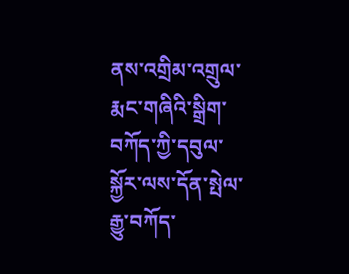ནས་འགྲིམ་འགྲུལ་རྨང་གཞིའི་སྒྲིག་བཀོད་ཀྱི་དབུལ་སྐྱོར་ལས་དོན་སྤེལ་རྒྱུ་བཀོད་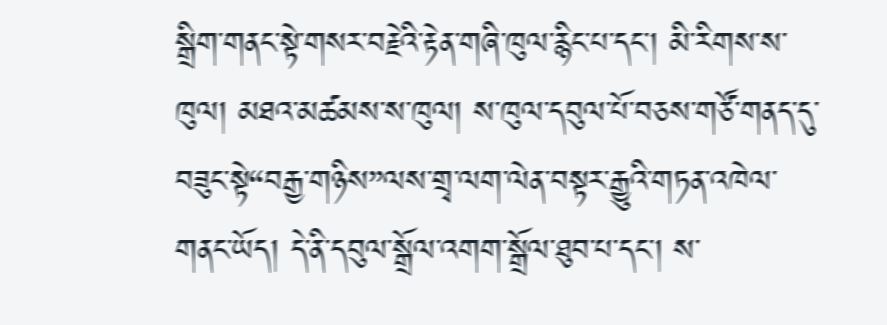སྒྲིག་གནང་སྟེ་གསར་བརྗེའི་རྟེན་གཞི་ཁུལ་རྙིང་པ་དང་། མི་རིགས་ས་ཁུལ། མཐའ་མཚམས་ས་ཁུལ། ས་ཁུལ་དབུལ་པོ་བཅས་གཙོ་གནད་དུ་བཟུང་སྟེ“བརྒྱ་གཉིས”ལས་གྲྭ་ལག་ལེན་བསྟར་རྒྱུའི་གཏན་འཁེལ་གནང་ཡོད། དེ་ནི་དབུལ་སྒྲོལ་འགག་སྒྲོལ་ཐུབ་པ་དང་། ས་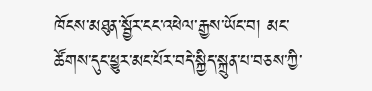ཁོངས་མཐུན་སྦྱོར་ངང་འཕེལ་རྒྱས་ཡོང་བ། མང་ཚོགས་དུང་ཕྱུར་མང་པོར་བདེ་སྐྱིད་སྐྲུན་པ་བཅས་ཀྱི་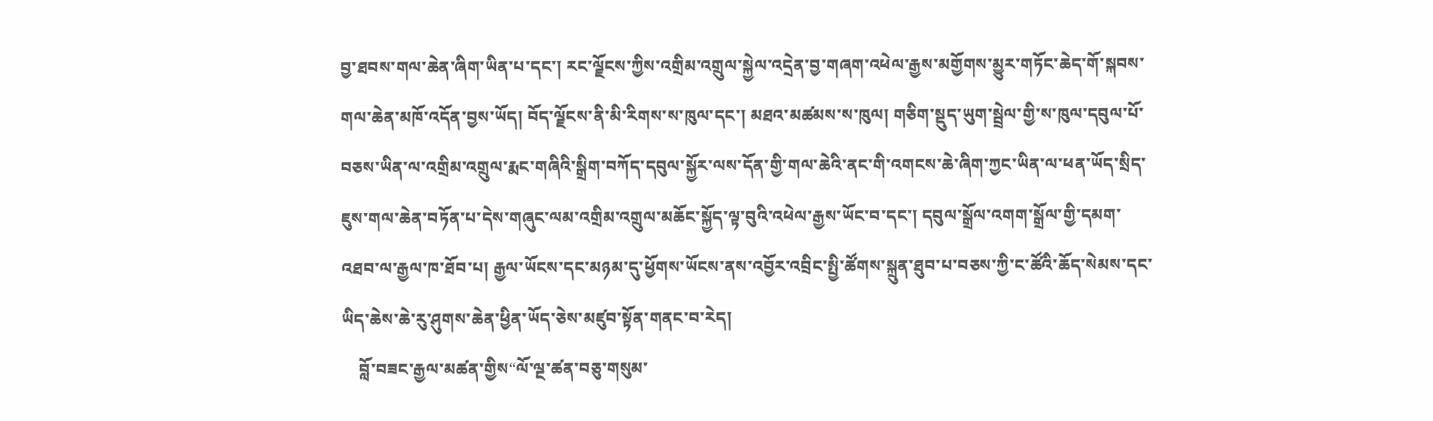བྱ་ཐབས་གལ་ཆེན་ཞིག་ཡིན་པ་དང་། རང་ལྗོངས་ཀྱིས་འགྲིམ་འགྲུལ་སྐྱེལ་འདྲེན་བྱ་གཞག་འཕེལ་རྒྱས་མགྱོགས་མྱུར་གཏོང་ཆེད་གོ་སྐབས་གལ་ཆེན་མཁོ་འདོན་བྱས་ཡོད། བོད་ལྗོངས་ནི་མི་རིགས་ས་ཁུལ་དང་། མཐའ་མཚམས་ས་ཁུལ། གཅིག་སྡུད་ཡུག་སྦྲེལ་གྱི་ས་ཁུལ་དབུལ་པོ་བཅས་ཡིན་ལ་འགྲིམ་འགྲུལ་རྨང་གཞིའི་སྒྲིག་བཀོད་དབུལ་སྐྱོར་ལས་དོན་གྱི་གལ་ཆེའི་ནང་གི་འགངས་ཆེ་ཞིག་ཀྱང་ཡིན་ལ་ཕན་ཡོད་སྲིད་ཇུས་གལ་ཆེན་བཏོན་པ་དེས་གཞུང་ལམ་འགྲིམ་འགྲུལ་མཆོང་སྐྱོད་ལྟ་བུའི་འཕེལ་རྒྱས་ཡོང་བ་དང་། དབུལ་སྒྲོལ་འགག་སྒྲོལ་གྱི་དམག་འཐབ་ལ་རྒྱལ་ཁ་ཐོབ་པ། རྒྱལ་ཡོངས་དང་མཉམ་དུ་ཕྱོགས་ཡོངས་ནས་འབྱོར་འབྲིང་སྤྱི་ཚོགས་སྐྲུན་ཐུབ་པ་བཅས་ཀྱི་ང་ཚོའི་ཆོད་སེམས་དང་ཡིད་ཆེས་ཆེ་རུ་ཤུགས་ཆེན་ཕྱིན་ཡོད་ཅེས་མཛུབ་སྟོན་གནང་བ་རེད།
    བློ་བཟང་རྒྱལ་མཚན་གྱིས“ལོ་ལྔ་ཚན་བཅུ་གསུམ་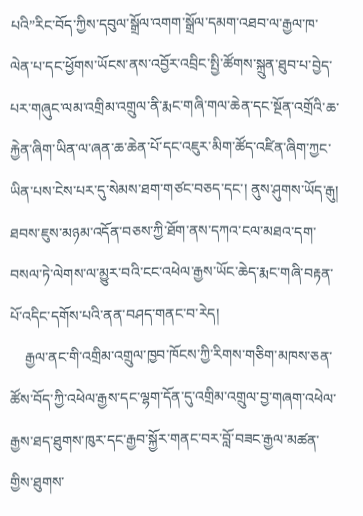པའི”རིང་བོད་ཀྱིས་དབུལ་སྒྲོལ་འགག་སྒྲོལ་དམག་འཐབ་ལ་རྒྱལ་ཁ་ལེན་པ་དང་ཕྱོགས་ཡོངས་ནས་འབྱོར་འབྲིང་སྤྱི་ཚོགས་སྐྲུན་ཐུབ་པ་བྱེད་པར་གཞུང་ལམ་འགྲིམ་འགྲུལ་ནི་རྨང་གཞི་གལ་ཆེན་དང་སྔོན་འགྲོའི་ཆ་རྐྱེན་ཞིག་ཡིན་ལ་ཞན་ཆ་ཆེན་པོ་དང་འཇུར་མིག་ཚོད་འཛིན་ཞིག་ཀྱང་ཡིན་པས་ངེས་པར་དུ་སེམས་ཐག་གཙང་བཅད་དང་། ནུས་ཤུགས་ཡོད་རྒུ། ཐབས་ཇུས་མཉམ་འདོན་བཅས་ཀྱི་ཐོག་ནས་དཀའ་ངལ་མཐའ་དག་བསལ་ཏེ་ལེགས་ལ་མྱུར་བའི་ངང་འཕེལ་རྒྱས་ཡོང་ཆེད་རྨང་གཞི་བརྟན་པོ་འདིང་དགོས་པའི་ནན་བཤད་གནང་བ་རེད།
    རྒྱལ་ནང་གི་འགྲིམ་འགྲུལ་ཁྱབ་ཁོངས་ཀྱི་རིགས་གཅིག་མཁས་ཅན་ཚོས་བོད་ཀྱི་འཕེལ་རྒྱས་དང་ལྷག་དོན་དུ་འགྲིམ་འགྲུལ་བྱ་གཞག་འཕེལ་རྒྱས་ཐད་ཐུགས་ཁུར་དང་རྒྱབ་སྐྱོར་གནང་བར་བློ་བཟང་རྒྱལ་མཚན་གྱིས་ཐུགས་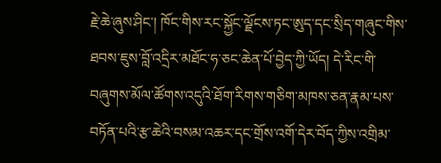རྗེ་ཆེ་ཞུས་ཤིང་། ཁོང་གིས་རང་སྐྱོང་ལྗོངས་ཏང་ཨུད་དང་སྲིད་གཞུང་གིས་ཐབས་ཇུས་བློ་འདྲིར་མཐོང་ཧ་ཅང་ཆེན་པོ་བྱེད་ཀྱི་ཡོད། དེ་རིང་གི་བཞུགས་མོལ་ཚོགས་འདུའི་ཐོག་རིགས་གཅིག་མཁས་ཅན་རྣམ་པས་བཏོན་པའི་རྩ་ཆེའི་བསམ་འཆར་དང་གྲོས་འགོ་དེར་བོད་ཀྱིས་འགྲིམ་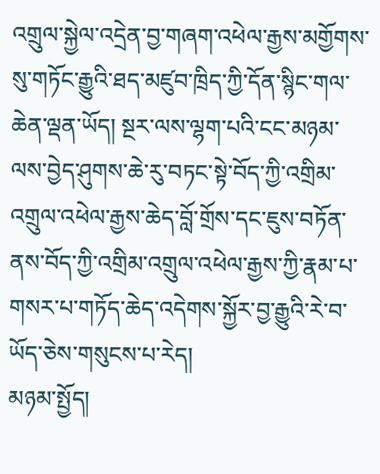འགྲུལ་སྐྱེལ་འདྲེན་བྱ་གཞག་འཕེལ་རྒྱས་མགྱོགས་སུ་གཏོང་རྒྱུའི་ཐད་མཛུབ་ཁྲིད་ཀྱི་དོན་སྙིང་གལ་ཆེན་ལྡན་ཡོད། སྔར་ལས་ལྷག་པའི་ངང་མཉམ་ལས་བྱེད་ཤུགས་ཆེ་རུ་བཏང་སྟེ་བོད་ཀྱི་འགྲིམ་འགྲུལ་འཕེལ་རྒྱས་ཆེད་བློ་གྲོས་དང་ཇུས་བཏོན་ནས་བོད་ཀྱི་འགྲིམ་འགྲུལ་འཕེལ་རྒྱས་ཀྱི་རྣམ་པ་གསར་པ་གཏོད་ཆེད་འདེགས་སྐྱོར་བྱ་རྒྱུའི་རེ་བ་ཡོད་ཅེས་གསུངས་པ་རེད།
མཉམ་སྤྱོད།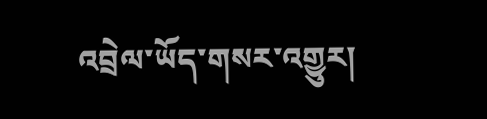འབྲེལ་ཡོད་གསར་འགྱུར།